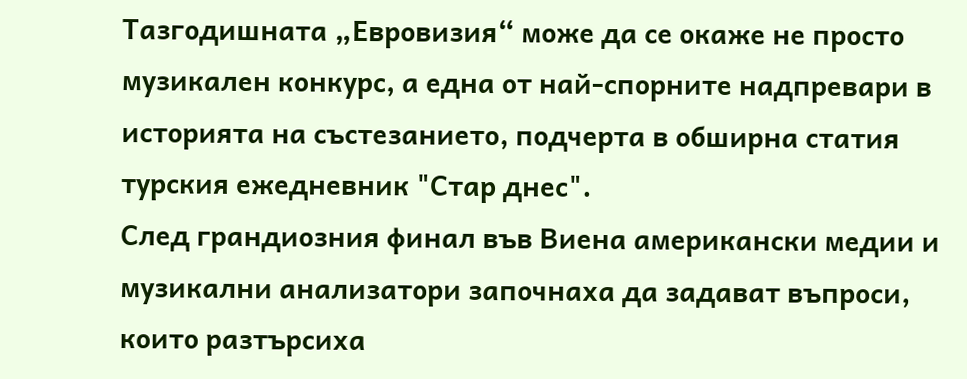Тазгодишната „Евровизия“ може да се окаже не просто музикален конкурс, а една от най-спорните надпревари в историята на състезанието, подчерта в обширна статия турския ежедневник "Стар днес".
След грандиозния финал във Виена американски медии и музикални анализатори започнаха да задават въпроси, които разтърсиха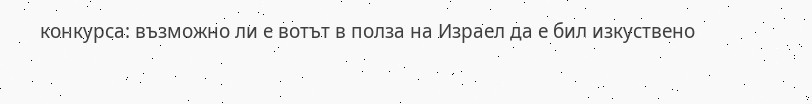конкурса: възможно ли е вотът в полза на Израел да е бил изкуствено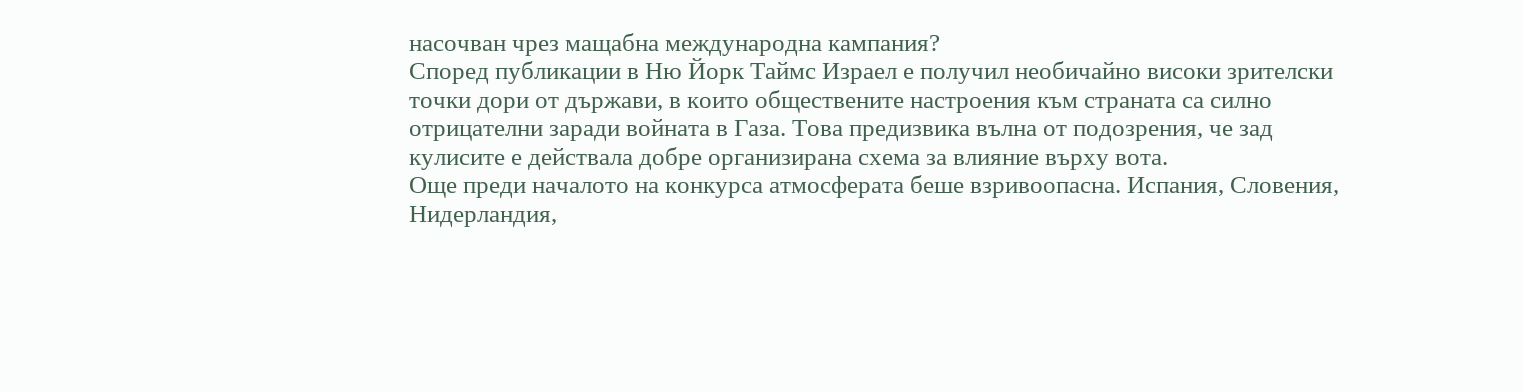насочван чрез мащабна международна кампания?
Според публикации в Ню Йорк Таймс Израел е получил необичайно високи зрителски точки дори от държави, в които обществените настроения към страната са силно отрицателни заради войната в Газа. Това предизвика вълна от подозрения, че зад кулисите е действала добре организирана схема за влияние върху вота.
Още преди началото на конкурса атмосферата беше взривоопасна. Испания, Словения, Нидерландия,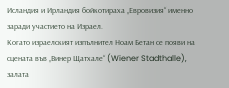Исландия и Ирландия бойкотираха „Евровизия“ именно заради участието на Израел.
Когато израелският изпълнител Ноам Бетан се появи на сцената във „Винер Щатхале“ (Wiener Stadthalle), залата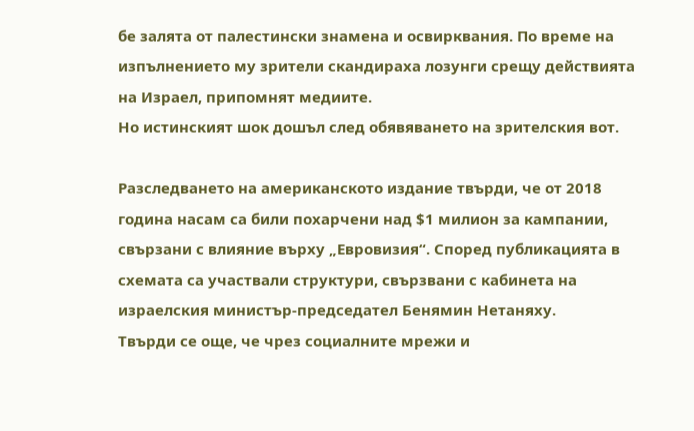бе залята от палестински знамена и освирквания. По време на изпълнението му зрители скандираха лозунги срещу действията на Израел, припомнят медиите.
Но истинският шок дошъл след обявяването на зрителския вот.

Разследването на американското издание твърди, че от 2018 година насам са били похарчени над $1 милион за кампании, свързани с влияние върху „Евровизия“. Според публикацията в схемата са участвали структури, свързвани с кабинета на израелския министър-председател Бенямин Нетаняху.
Твърди се още, че чрез социалните мрежи и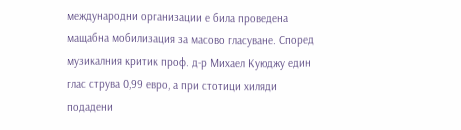международни организации е била проведена мащабна мобилизация за масово гласуване. Според музикалния критик проф. д-р Михаел Куюджу един глас струва 0,99 евро, а при стотици хиляди подадени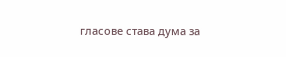гласове става дума за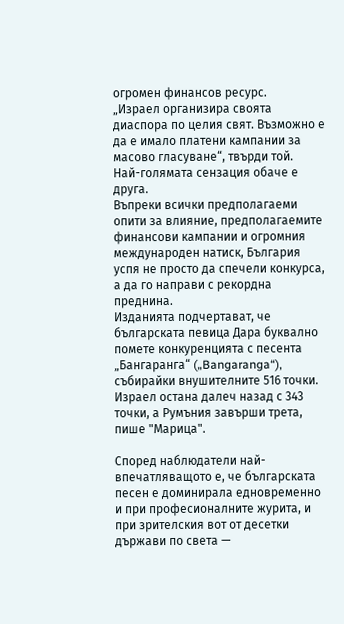огромен финансов ресурс.
„Израел организира своята диаспора по целия свят. Възможно е да е имало платени кампании за масово гласуване“, твърди той.
Най-голямата сензация обаче е друга.
Въпреки всички предполагаеми опити за влияние, предполагаемите финансови кампании и огромния международен натиск, България успя не просто да спечели конкурса, а да го направи с рекордна преднина.
Изданията подчертават, че българската певица Дара буквално помете конкуренцията с песента „Бангаранга“ („Bangaranga“), събирайки внушителните 516 точки. Израел остана далеч назад с 343 точки, а Румъния завърши трета, пише "Марица".

Според наблюдатели най-впечатляващото е, че българската песен е доминирала едновременно и при професионалните журита, и при зрителския вот от десетки държави по света —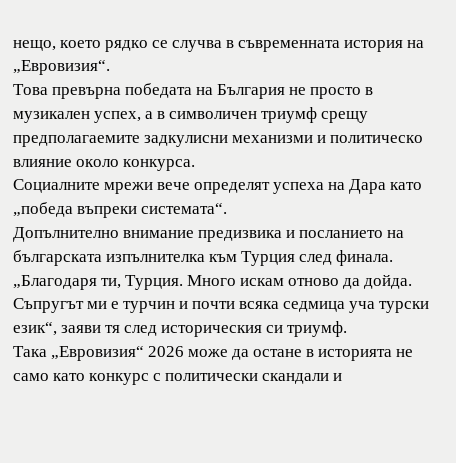нещо, което рядко се случва в съвременната история на „Евровизия“.
Това превърна победата на България не просто в музикален успех, а в символичен триумф срещу предполагаемите задкулисни механизми и политическо влияние около конкурса.
Социалните мрежи вече определят успеха на Дара като „победа въпреки системата“.
Допълнително внимание предизвика и посланието на българската изпълнителка към Турция след финала.
„Благодаря ти, Турция. Много искам отново да дойда. Съпругът ми е турчин и почти всяка седмица уча турски език“, заяви тя след историческия си триумф.
Така „Евровизия“ 2026 може да остане в историята не само като конкурс с политически скандали и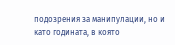подозрения за манипулации, но и като годината, в която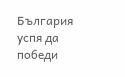България успя да победи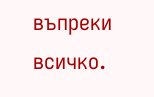въпреки всичко.